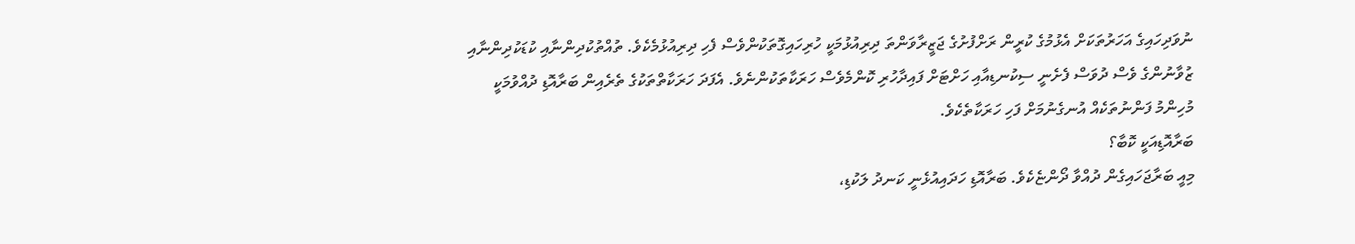ނުވަދިހައިގެ އަހަރުތަކަށް އެޅުމުގެ ކުރީން ރަށްފުށުގެ ޖަޒީރާވަންތަ ދިރިއުޅުމަކީ ހުރިހައިގޮތަކުންވެސް ފެހި ދިރިއުޅުމެކެވެ. ތުއްތުކުދިންނާއި ކުޑަކުދިންނާއި ޒުވާނުންގެ ވެސް ދުވަސް ފެށެނީ ސިކުނޑިއާއި ހަށްޓަށް ފައިދާހުރި ކޮންމެވެސް ހަރަކާތަކުންނެވެ. އެފަދަ ހަރަކާތްތަކުގެ ތެރެއިން ބަރާއޮޑި ދުއްވުމަކީ މުހިންމު ފަންނުތަކެއް އުނގެނުމަށް ފަހި ހަރަކާތެކެވެ.
ބަރާއޮޑިއަކީ ކޮބާ؟
މިއީ ބަރާޖަހައިގެން ދުއްވާ ދޯންޏެކެވެ. ބަރާއޮޑި ހަދައިއުޅެނީ ކަނދު ލަކުޑި،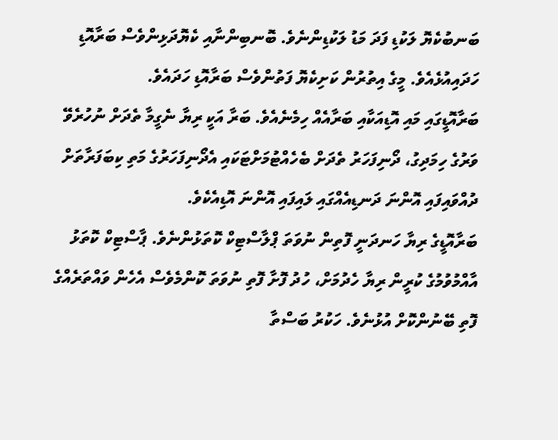ބަނބުކެޔޮ ލަކުޑި ފަދަ މަޑު ލަކުޑިންނެވެ. ބޮނބިންނާއި ކެޔޮދަޅިންވެސް ބަރާއޮޑި ހަދައިއުޅެއެވެ. މީގެ އިތުރުން ކަށިކެޔޮ ފަތުންވެސް ބަރާއޮޑި ހަދައެވެ.
ބަރާއޮޑީގައި މައި އޮޑިއަކާއި ބަރާއެއް ހިމެނެއެވެ. ބަރާ އަކީ ރިޔާ ނެގީމާ ތެދަށް ނުހުރެވޭ ވަރުގެ ހިމަދިގު، ދޯނިފަހަރު ތެދަށް ބެހެއްޓުމަށްޓަކައި އެދޯނިފަހަރުގެ މަތި ކިބަފަރާތަށް ދުއްވައިފައި އޮންނަ ދަނޑިއެއްގައި ލައިފައި އޮންނަ އޮޑިއެކެވެ.
ބަރާއޮޑީގެ ރިޔާ ހަނދަނީ ފޮތިން ނުވަތަ ޕްލާސްޓިކް ކޮތަޅުންނެވެ. ޕާސްޓިކް ކޮތަޅު އާއްމުވުމުގެ ކުރީން ރިޔާ ހެދުމަށް، ހުދު ފޮށާ ފޮތި ނުވަތަ ކޮންމެވެސް އެހެން ވައްތަރެއްގެ ފޮތި ބޭނުންކޮށް އުޅުނެވެ. ހަކުރު ބަސްތާ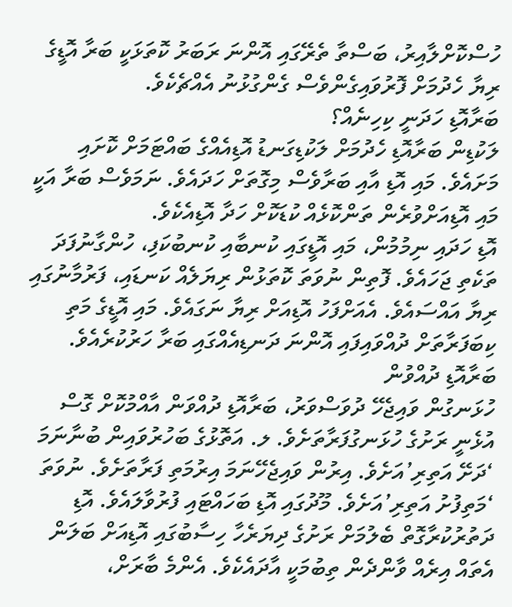ހުސްކޮށްލާއިރު، ބަސްތާ ތެރޭގައި އޮންނަ ރަބަރު ކޮތަޅަކީ ބަރާ އޮޑީގެ ރިޔާ ހެދުމަށް ފޮރުވައިގެންވެސް ގެންގުޅުނު އެއްޗެކެވެ.
ބަރާއޮޑި ހަދަނީ ކިހިނެއް؟
ލަކުޑިން ބަރާއޮޑި ހެދުމަށް ލަކުޑިގަނޑު އޮޑިއެއްގެ ބައްޓަމަށް ކޮށައި މަށައެވެ. މައި އޮޑި އާއި ބަރާވެސް މިގޮތަށް ހަދައެވެ. ނަމަވެސް ބަރާ އަކީ މައި އޮޑިއަށްވުރެން ތަންކޮޅެއް ކުޑަކޮށް ހަދާ އޮޑިއެކެވެ.
އޮޑި ހަދައި ނިމުމުން، މައި އޮޑީގައި ކުނބާއި ކުނބުކަފި، ހުންގާނުފަދަ ތަކެތި ޖަހައެވެ. ފޮތިން ނުވަތަ ކޮތަޅުން ރިޔަލެއް ކަނޑައި، ފަރުމާނުގައި ރިޔާ އައްސައެވެ. އެއަށްފަހު އޮޑިއަށް ރިޔާ ނަގައެވެ. މައި އޮޑީގެ މަތި ކިބަފަރާތަށް ދުއްވައިފައި އޮންނަ ދަނޑިއެއްގައި ބަރާ ހަރުކުރެއެވެ.
ބަރާއޮޑި ދުއްވުން
ހުޅަނގުން ވައިޖެހޭ ދުވަސްވަރު، ބަރާއޮޑި ދުއްވަން އާއްމުކޮށް ގޮސް އުޅެނީ ރަށުގެ ހުޅަނގުފަރާތަށެވެ. ލ. އަތޮޅުގެ ބަހުރުވައިން ބުނާނަމަ ‘ދަށޭ އަތިރި’އަށެވެ. އިރުން ވައިޖެހޭނަމަ އިރުމަތި ފަރާތަށެވެ. ނުވަތަ ‘މަތިފުށު އަތިރި’އަށެވެ. މޫދުގައި އޮޑި ބަހައްޓައި ފުރުވާލައެވެ. އޮޑި ދަތުރުކުރާގޮތް ބެލުމަށް ރަށުގެ ދިޔަރެހާ ހިސާބުގައި އޮޑިއަށް ބަލަން އެތައް އިރެއް ވާންދެން ތިބުމަކީ އާދައެކެވެ. އެންމެ ބާރަށް،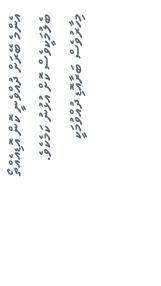އެންމެ ބޭރަށް ދުއްވެނީ ކޮން އޮޑިއެއްތޯ ބެލުމަކީވެސް ކޮށް އުޅުނު ކަމެކެވެ.
މިހާރުވެސް ބަރާއޮޑި ދުއްވުމަކީ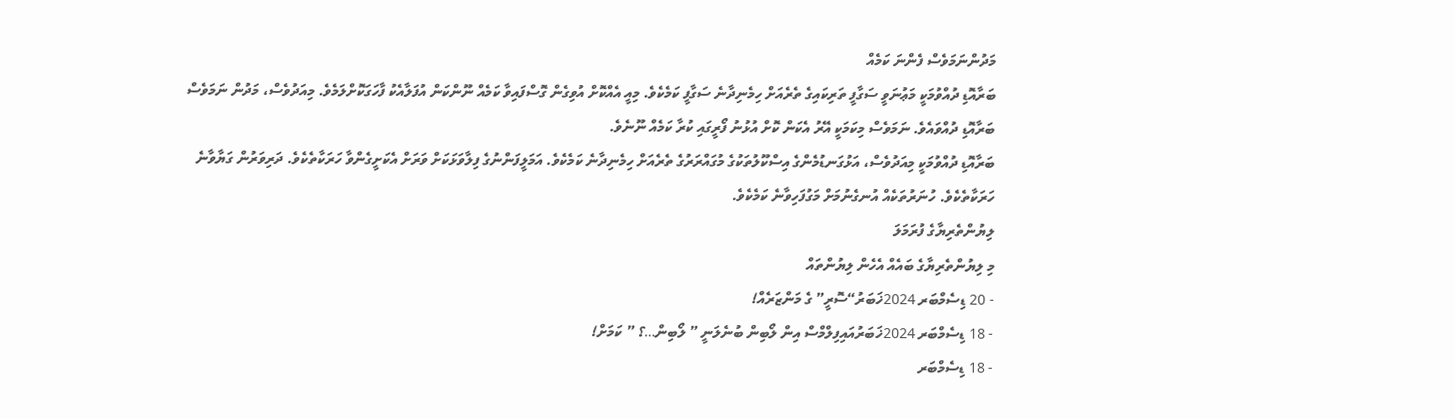މަދުންނަމަވެސް ފެންނަ ކަމެއް
ބަރާއޮޑި ދުއްވުމަކީ މަޢުނަވީ ސަގާފީ ތަރިކައިގެ ތެރެއަށް ހިމެނިދާނެ ސަގާފީ ކަމެކެވެ. މިއީ އެއްކޮށް އުވިގެން ގޮސްފައިވާ ކަމެއް ނޫންކަން އުފަލާއެކު ފާހަގަކޮށްލަމެވެ. މިއަދުވެސް، މަދުން ނަމަވެސް ބަރާއޮޑި ދުއްވައެވެ. ނަމަވެސް މިކަމަކީ އޭރު އެކަން ކޮށް އުޅުނު ފޯރީގައި ކުރާ ކަމެއް ނޫނެވެ.
ބަރާއޮޑި ދުއްވުމަކީ މިއަދުވެސް، އަޅުގަނޑުމެންގެ އިސްކޫލުތަކުގެ މުގައްރަރުގެ ތެރެއަށް ހިމެނިދާނެ ކަމެކެވެ. އަމަލީފަންނުގެ ފިލާވަޅަކަށް ވަރަށް އެކަށީގެންވާ ހަރަކާތެކެވެ. ދަރިވަރުން ގަޔާވާނެ ހަރަކާތެކެވެ. ހުނަރުތަކެއް އުނގެނުމަށް މަގުފަހިވާނެ ކަމެކެވެ.
ލިޔުންތެރިޔާގެ ފުރަމަލަ
މި ލިޔުންތެރިޔާގެ ބައެއް އެހެން ލިޔުންތައް
- 20 ޑިސެމްބަރ 2024ޚަބަރު“ސޮރީ” ގެ މަންޒަރެއް!
- 18 ޑިސެމްބަރ 2024ޚަބަރުއައިފިލްމްސް އިން ލޯބިން ބުނެލަނީ ” ލޯބިން…؟ ” ކަމަށް!
- 18 ޑިސެމްބަރ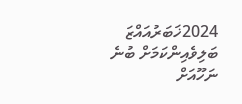2024ޚަބަރުއައްޒަ ބަލިވެއިންކަމަށް ބުނެ ނަހޫއަށް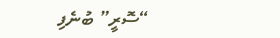“ސޮރީ” ބުނެފި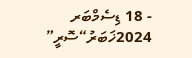- 18 ޑިސެމްބަރ 2024ޚަބަރު“ސޮރީ”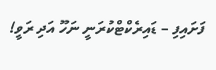ފަށައިފި – ޑައިރެކްޓްކުރަނީ ނަހޫ އަދި ރަވީ!